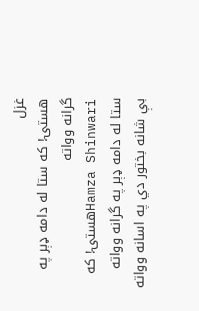غزل
هستۍ! که ستا له دامه ډېر په گرانه وواته
Hamza Shinwariهستۍ! که ستا له دامه ډېر په گرانه وواته
بې شانه بختور دي په اسانه وواته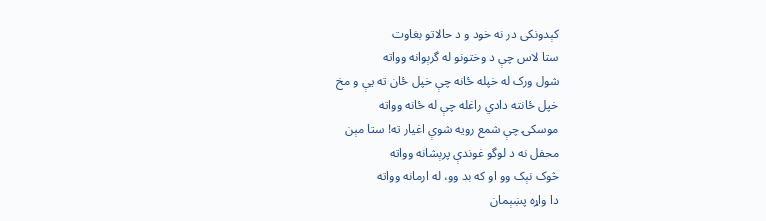کېدونکی در نه خود و د حالاتو بغاوت
ستا لاس چې د وختونو له گرېوانه وواته
شول ورک له خپله ځانه چې خپل ځان ته يې و مخ
خپل ځانته دادي راغله چې له ځانه وواته
موسکۍ چې شمع رويه شوې اغيار ته! ستا مېن
محفل نه د لوگو غوندې پرېشانه وواته
څوک نېک وو او که بد وو، له ارمانه وواته
دا واړه پښېمان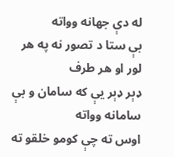له دې جهانه وواته
بې ستا د تصور نه په هر لور او هر طرف
ډېر ډېر يې که سامان و بې سامانه وواته
اوس ته چې کومو خلقو ته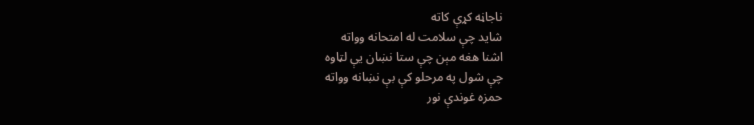ناجاڼه کړې کاته
شايد چې سلامت له امتحانه وواته
اشنا هغه مېن چې ستا نښان يې لټاوه
چې شول په مرحلو کې بې نښانه وواته
حمزه غوندې نور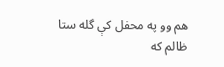هم وو په محفل کې گله ستا
ظالم که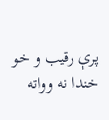پرې رقيب و خو خندا نه وواته